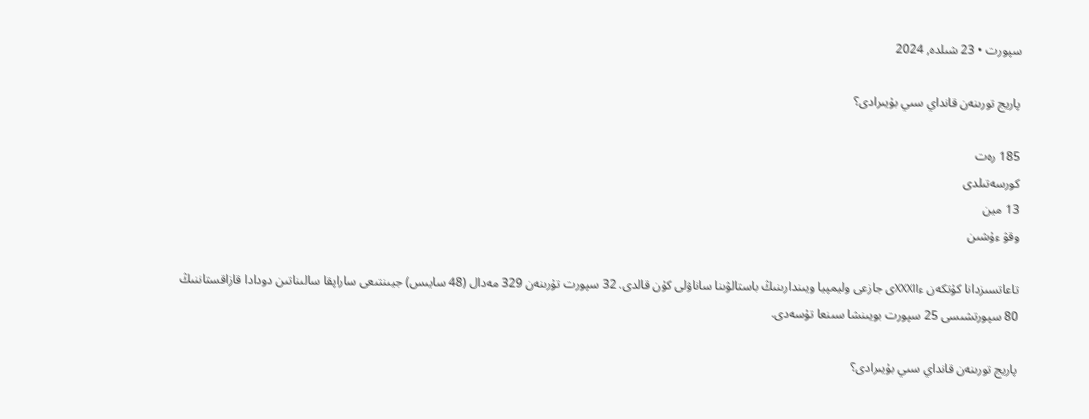سپورت • 23 شىلدە, 2024

پاريج تورىنەن قانداي سىي بۇيىرادى؟

185 رەت
كورسەتىلدى
13 مين
وقۋ ءۇشىن

تاعاتسىزدانا كۇتكەن ءXXXIIى جازعى وليمپيا ويىندارىنىڭ باستالۋىنا ساناۋلى كۇن قالدى. 32 سپورت تۇرىنەن 329 مەدال (48 سايىس) جيىنتىعى ساراپقا سالىناتىن دودادا قازاقستاننىڭ 80 سپورتشىسى 25 سپورت بويىنشا سىنعا تۇسەدى.

پاريج تورىنەن قانداي سىي بۇيىرادى؟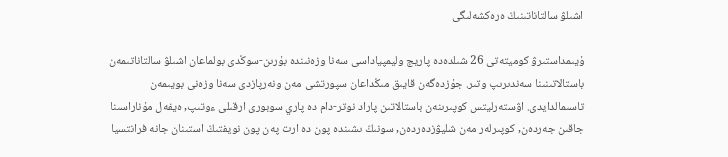اشىلۋ سالتاناتىنىڭ ەرەكشەلىگى

ۇيىمداستىرۋ كوميتەتى 26 شىلدەدە پاريج وليمپياداسى سەنا وزەنىندە بۇرىن-سوڭدى بولماعان اشىلۋ سالتاناتىمەن باستالاتىنىنا سەندىرىپ وتىر. جۇزدەگەن قايىق مىڭداعان سپورتشى مەن ونەرپازدى سەنا وزەنى بويىمەن تاسىمالدايدى. اۋستەرليتس كوپىرىنەن باستالاتىن پاراد نوتر-دام دە پاري سوبورى ارقىلى ءوتىپ, ەيفەل مۇناراسىنا جاقىن جەردەن, كوپىرلەر مەن شليۋزدەردەن, سونىڭ ىشىندە پون دە ارت پەن پون نويفتىڭ استىنان جانە فرانتسيا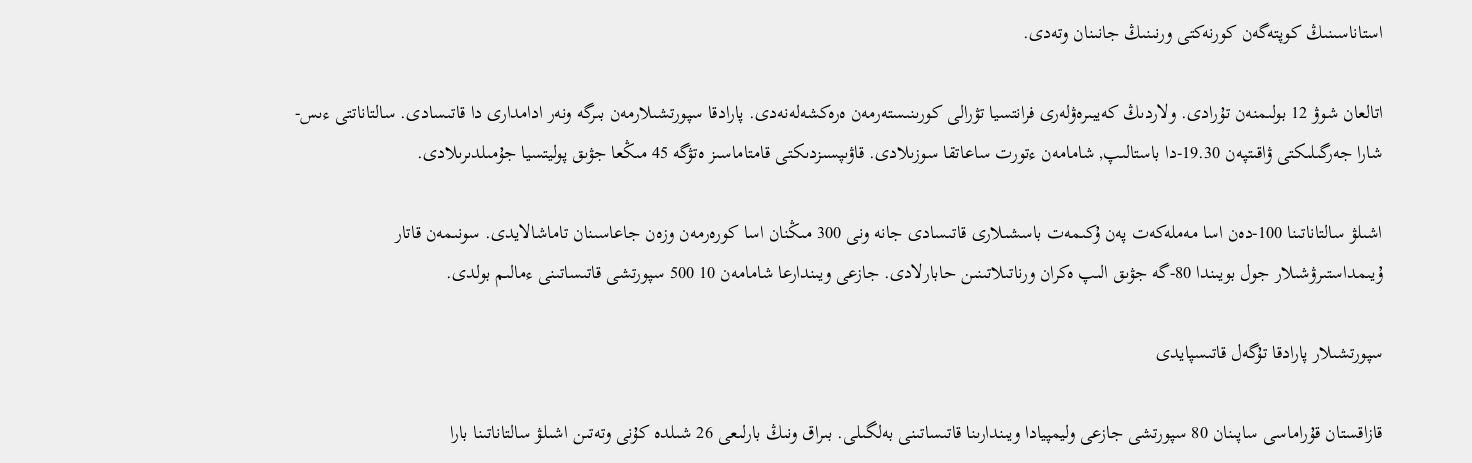استاناسىنىڭ كوپتەگەن كورنەكتى ورنىنىڭ جانىنان وتەدى.

اتالعان شوۋ 12 بولىمنەن تۇرادى. ولاردىڭ كەيبىرەۋلەرى فرانتسيا تۋرالى كورىنىستەرمەن ەرەكشەلەنەدى. پارادقا سپورتشىلارمەن بىرگە ونەر ادامدارى دا قاتىسادى. سالتاناتتى ءىس-شارا جەرگىلىكتى ۋاقىتپەن 19.30-دا باستالىپ, شامامەن ءتورت ساعاتقا سوزىلادى. قاۋىپسىزدىكتى قامتاماسىز ەتۋگە 45 مىڭعا جۋىق پوليتسيا جۇمىلدىرىلادى.

اشىلۋ سالتاناتىنا 100-دەن اسا مەملەكەت پەن ۇكىمەت باسشىلارى قاتىسادى جانە ونى 300 مىڭنان اسا كورەرمەن وزەن جاعاسىنان تاماشالايدى. سونىمەن قاتار ۇيىمداستىرۋشىلار جول بويىندا 80-گە جۋىق الىپ ەكران ورناتىلاتىنىن حابارلادى. جازعى ويىندارعا شامامەن 10 500 سپورتشى قاتىساتىنى ءمالىم بولدى.

سپورتشىلار پارادقا تۇگەل قاتىسپايدى

قازاقستان قۇراماسى ساپىنان 80 سپورتشى جازعى وليمپيادا ويىندارىنا قاتىساتىنى بەلگىلى. بىراق ونىڭ بارلىعى 26 شىلدە كۇنى وتەتىن اشىلۋ سالتاناتىنا بارا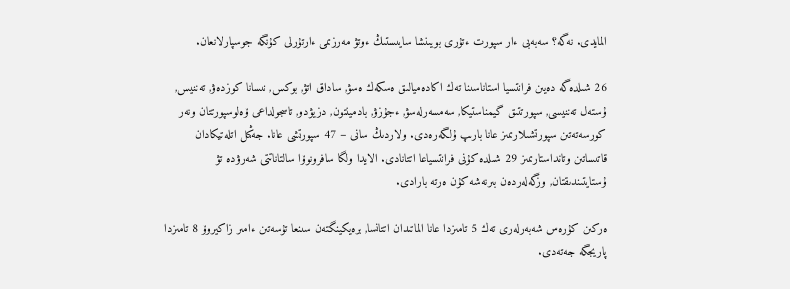المايدى. نەگە؟ سەبەبى ءار سپورت ءتۇرى بويىنشا سايىستىڭ ءوتۋ مەرزىمى ءارتۇرلى كۇنگە جوسپارلانعان.

26 شىلدەگە دەيىن فرانتسيا استاناسىنا تەك اكادەميالىق ەسكەك ەسۋ, ساداق اتۋ, بوكس, نىسانا كوزدەۋ, تەننيس, ۇستەل تەننيسى, سپورتتىق گيمناستيكا, سەمسەرلەسۋ, ءجۇزۋ, بادمينتون, دزيۋدو, تاسجولداعى ۆەلوسپورتتان ونەر كورسەتەتىن سپورتشىلارىمىز عانا بارىپ ۇلگەرەدى. ولاردىڭ سانى – 47 سپورتشى عانا. جەڭىل اتلەتيكادان قاتىساتىن وتانداستارىمىز 29 شىلدە كۇنى فرانتسياعا اتتانادى. الايدا ولگا سافرونوۆا سالتاناتتى شەرۋدە تۋ ۇستايتىندىقتان, وزگەلەردەن بىرنەشە كۇن ەرتە بارادى.

ەركىن كۇرەس شەبەرلەرى تەك 5 تامىزدا عانا الماتىدان اتتانسا, برەيكينگتەن سىنعا تۇسەتىن ءامىر زاكيروۆ 8 تامىزدا پاريجگە جەتەدى.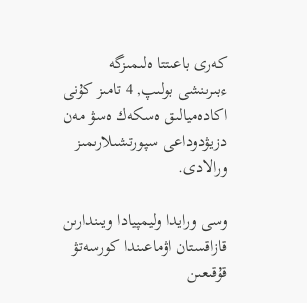كەرى باعىتتا ەلىمىزگە ءبىرىنشى بولىپ, 4 تامىز كۇنى اكادەميالىق ەسكەك ەسۋ مەن دزيۋدوداعى سپورتشىلارىمىز ورالادى.

وسى ورايدا وليمپيادا ويىندارىن قازاقستان اۋماعىندا كورسەتۋ قۇقىعىن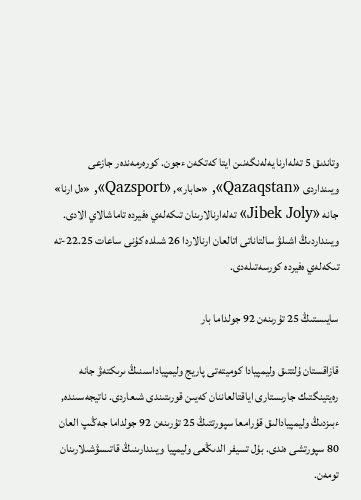وتاندىق 5 تەلەارنا يەلەنگەنىن ايتا كەتكەن ءجون. كورەرمەندەر جازعى ويىنداردى «Qazaqstan», «حابار», «Qazsport», «ەل ارنا» جانە «Jibek Joly» تەلەارنالارىنان تىكەلەي ەفيردە تاماشالاي الادى. ويىنداردىڭ اشىلۋ سالتاناتى اتالعان ارنالاردا 26 شىلدە كۇنى ساعات 22.25-تە تىكەلەي ەفيردە كورسەتىلەدى.

سايىستىڭ 25 تۇرىنەن 92 جولداما بار

قازاقستان ۇلتتىق وليمپيادا كوميتەتى پاريج وليمپياداسىنىڭ ىرىكتەۋ جانە رەيتينگتىك جارىستارى اياقتالعاننان كەيىن قورىتىندى شىعاردى. ناتيجەسىندە, ءبىزدىڭ وليمپيادالىق قۇرامعا سپورتتىڭ 25 تۇرىنەن 92 جولداما جەڭىپ العان 80 سپورتشى ەندى. بۇل تسيفر الدىڭعى وليمپيا ويىندارىنىڭ قاتىسۋشىلارىنان تومەن.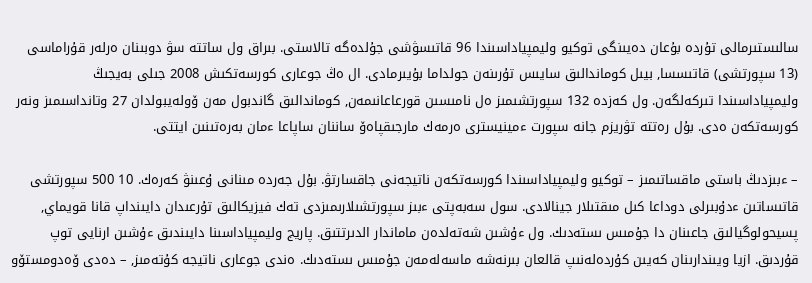سالىستىرمالى تۇردە بۇعان دەيىنگى توكيو وليمپياداسىندا 96 قاتىسۋشى جۇلدەگە تالاستى. بىراق ول ساتتە سۋ دوبىنان ەرلەر قۇراماسى (13 سپورتشى) قاتىسسا, بيىل كوماندالىق سايىس تۇرىنەن جولداما بۇيىرمادى. ال ەڭ جوعارى كورسەتكىش 2008 جىلى بەيجىڭ وليمپياداسىندا تىركەلگەن. ول كەزدە 132 سپورتشىمىز ەل نامىسىن قورعاعانىمەن, كوماندالىق گاندبول مەن ۆولەيبولدان 27 وتانداسىمىز ونەر كورسەتكەن ەدى. بۇل رەتتە تۋريزم جانە سپورت ءمينيسترى ەرمەك مارجىقپاەۆ ساننان ساپاعا ءمان بەرەتىنىن ايتتى.

– ءبىزدىڭ باستى ماقساتىمىز – توكيو وليمپياداسىندا كورسەتكەن ناتيجەنى جاقسارتۋ. بۇل جەردە مىنانى ۇعىنۋ كەرەك. 10 500 سپورتشى قاتىساتىن ءدۇبىرلى دوداعا كىل مىقتىلار جينالادى. سول سەبەپتى ءبىز سپورتشىلارىمىزدى تەك فيزيكالىق تۇرعىدان دايىنداپ قانا قويماي, پسيحولوگيالىق جاعىنان دا جۇمىس ىستەدىك. ول ءۇشىن شەتەلدەن ماماندار الدىرتتىق. پاريج وليمپياداسىنا دايىندىق ءۇشىن ارنايى توپ قۇردىق. ازيا ويىندارىنان كەيىن كۇردەلەنىپ قالعان بىرنەشە ماسەلەمەن جۇمىس ىستەدىك. ەندى جوعارى ناتيجە كۇتەمىز, – دەدى ۆەدومستۆو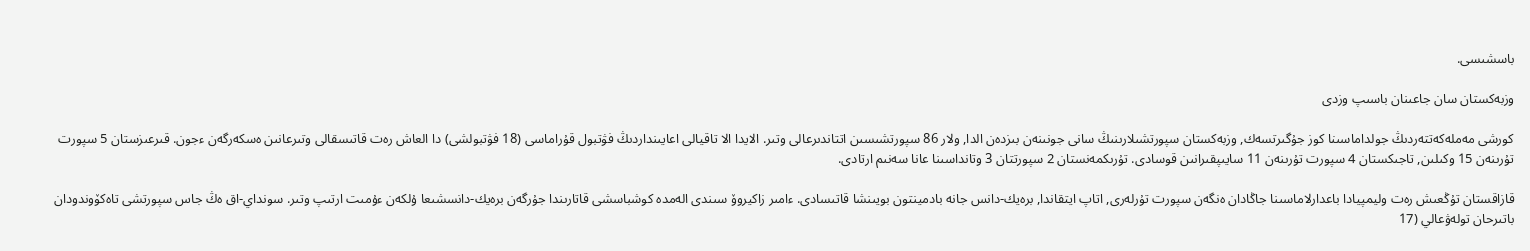باسشىسى.

وزبەكستان سان جاعىنان باسىپ وزدى

كورشى مەملەكەتتەردىڭ جولداماسىنا كوز جۇگىرتسەك, وزبەكستان سپورتشىلارىنىڭ سانى جونىنەن بىزدەن الدا, ولار 86 سپورتشىسىن اتتاندىرعالى وتىر. الايدا الا تاقيالى اعايىنداردىڭ فۋتبول قۇراماسى (18 فۋتبولشى) دا العاش رەت قاتىسقالى وتىرعانىن ەسكەرگەن ءجون. قىرعىزستان 5 سپورت تۇرىنەن 15 وكىلىن, تاجىكستان 4 سپورت تۇرىنەن 11 سايىپقىرانىن قوسادى. تۇرىكمەنستان 2 سپورتتان 3 وتانداسىنا عانا سەنىم ارتادى.

قازاقستان تۇڭعىش رەت وليمپيادا باعدارلاماسىنا جاڭادان ەنگەن سپورت تۇرلەرى, اتاپ ايتقاندا, برەيك-دانس جانە بادمينتون بويىنشا قاتىسادى. ءامىر زاكيروۆ سىندى الەمدە كوشباسشى قاتارىندا جۇرگەن برەيك-دانسشىعا ۇلكەن ءۇمىت ارتىپ وتىر. سونداي-اق ەڭ جاس سپورتشى تاەكۆوندودان باتىرحان تولەۋعالي (17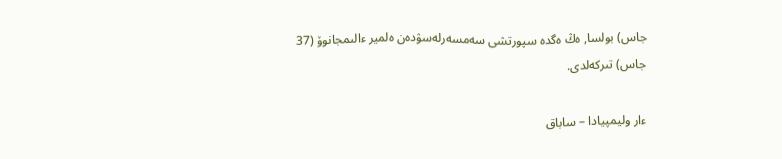جاس) بولسا, ەڭ ەگدە سپورتشى سەمسەرلەسۋدەن ەلمير ءالىمجانوۆ (37 جاس) تىركەلدى.

ءار وليمپيادا – ساباق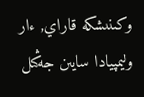وكىنىشكە قاراي, ءار وليمپيادا سايىن جەڭىل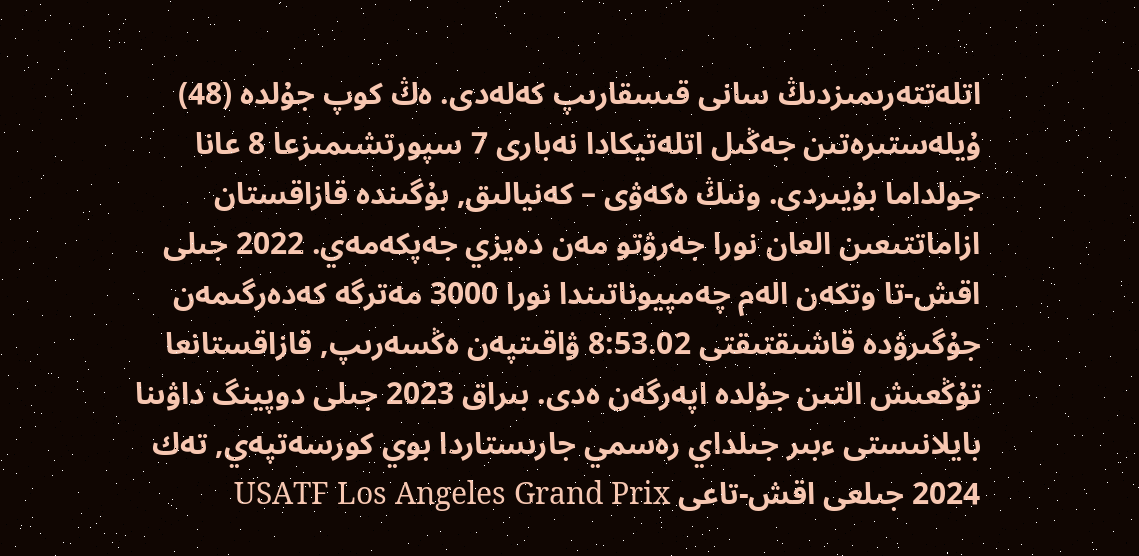اتلەتتەرىمىزدىڭ سانى قىسقارىپ كەلەدى. ەڭ كوپ جۇلدە (48) ۇيلەستىرەتىن جەڭىل اتلەتيكادا نەبارى 7 سپورتشىمىزعا 8 عانا جولداما بۇيىردى. ونىڭ ەكەۋى – كەنيالىق, بۇگىندە قازاقستان ازاماتتىعىن العان نورا جەرۋتو مەن دەيزي جەپكەمەي. 2022 جىلى اقش-تا وتكەن الەم چەمپيوناتىندا نورا 3000 مەترگە كەدەرگىمەن جۇگىرۋدە قاشىقتىقتى 8:53.02 ۋاقىتپەن ەڭسەرىپ, قازاقستانعا تۇڭعىش التىن جۇلدە اپەرگەن ەدى. بىراق 2023 جىلى دوپينگ داۋىنا بايلانىستى ءبىر جىلداي رەسمي جارىستاردا بوي كورسەتپەي, تەك 2024 جىلعى اقش-تاعى USATF Los Angeles Grand Prix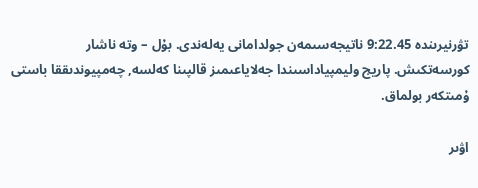تۋرنيرىندە 9:22.45 ناتيجەسىمەن جولدامانى يەلەندى. بۇل – وتە ناشار كورسەتكىش. پاريج وليمپياداسىندا جەلاياعىمىز قالپىنا كەلسە, چەمپيوندىققا باستى ۇمىتكەر بولماق.

اۋىر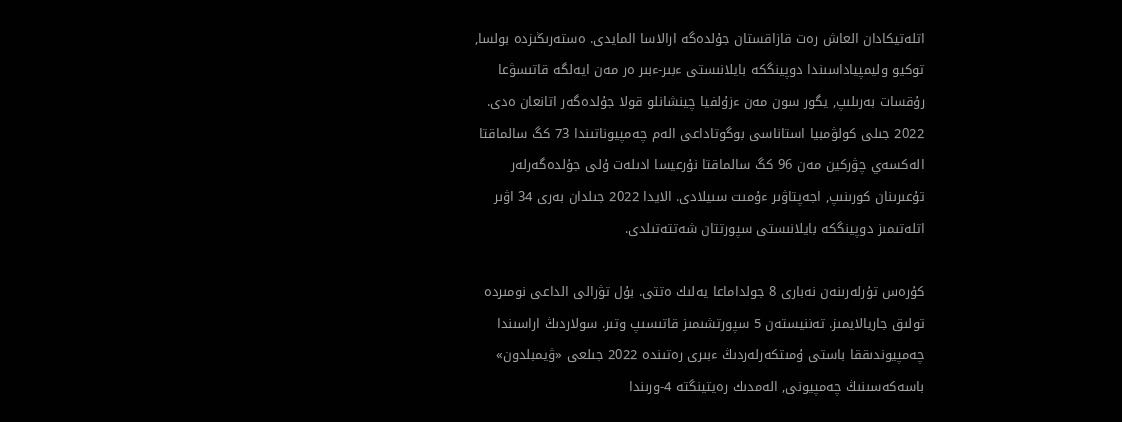اتلەتيكادان العاش رەت قازاقستان جۇلدەگە ارالاسا المايدى. ەستەرىڭىزدە بولسا, توكيو وليمپياداسىندا دوپينگكە بايلانىستى ءبىر-ءبىر ەر مەن ايەلگە قاتىسۋعا رۇقسات بەرىلىپ, يگور سون مەن ءزۇلفيا چينشانلو قولا جۇلدەگەر اتانعان ەدى. 2022 جىلى كولۋمبيا استاناسى بوگوتاداعى الەم چەمپيوناتىندا 73 كگ سالماقتا الەكسەي چۋركين مەن 96 كگ سالماقتا نۇرعيسا ادىلەت ۇلى جۇلدەگەرلەر تۇعىرىنان كورىنىپ, اجەپتاۋىر ءۇمىت سىيلادى. الايدا 2022 جىلدان بەرى 34 اۋىر اتلەتىمىز دوپينگكە بايلانىستى سپورتتان شەتتەتىلدى.

كۇرەس تۇرلەرىنەن نەبارى 8 جولداماعا يەلىك ەتتى. بۇل تۋرالى الداعى نومىردە تولىق جاريالايمىز. تەننيستەن 5 سپورتشىمىز قاتىسىپ وتىر. سولاردىڭ اراسىندا چەمپيوندىققا باستى ۇمىتكەرلەردىڭ ءبىرى رەتىندە 2022 جىلعى «ۋيمبلدون» باسەكەسىنىڭ چەمپيونى, الەمدىك رەيتينگتە 4-ورىندا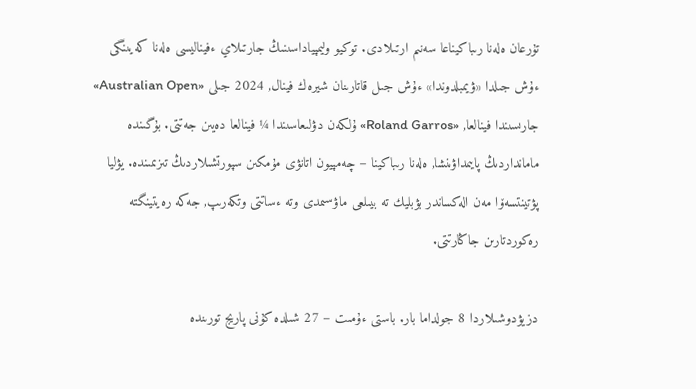تۇرعان ەلەنا رىباكيناعا سەنىم ارتىلادى. توكيو وليمپياداسىنىڭ جارتىلاي ءفيناليسى ەلەنا كەيىنگى ءۇش جىلدا «ۋيمبلدوندا» ءۇش جىل قاتارىنان شيرەك فينال, 2024 جىلى «Australian Open» جارىسىندا فينالعا, «Roland Garros» ۇلكەن دۋلىعاسىندا ¼ فينالعا دەيىن جەتتى. بۇگىندە مامانداردىڭ پايىمداۋىنشا, ەلەنا رىباكينا – چەمپيون اتانۋى مۇمكىن سپورتشىلاردىڭ تىزىمىندە. يۋليا پۋتينتسەۆا مەن الەكساندر بۋبليك تە بيىلعى ماۋسىمدى وتە ءساتتى وتكەرىپ, جەكە رەيتينگتە رەكوردتارىن جاڭارتتى.

دزيۋدوشىلاردا 8 جولداما بار. باستى ءۇمىت – 27 شىلدە كۇنى پاريج تورىندە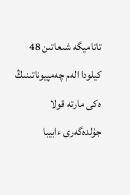تاتاميگە شىعاتىن 48 كيلودا الەم چەمپيوناتىنىڭ ەكى مارتە قولا جۇلدەگەرى ءابيبا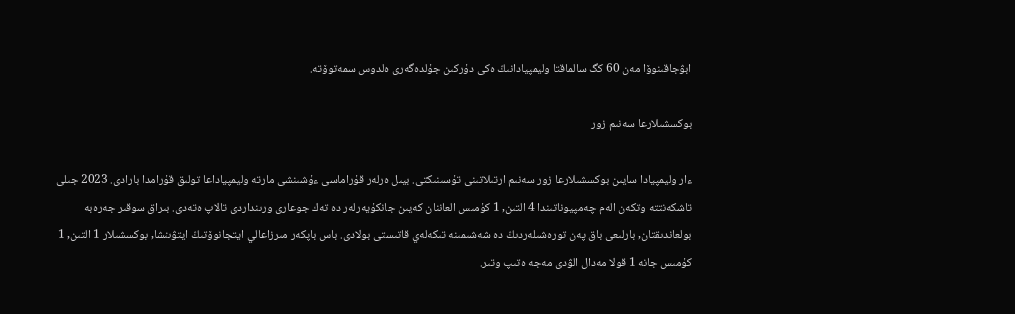ابۋجاقىنوۆا مەن 60 كگ سالماقتا وليمپيادانىڭ ەكى دۇركىن جۇلدەگەرى ەلدوس سمەتوۆتە.

بوكسشىلارعا سەنىم زور

ءار وليمپيادا سايىن بوكسشىلارعا زور سەنىم ارتىلاتىنى تۇسىنىكتى. بيىل ەرلەر قۇراماسى ءۇشىنشى مارتە وليمپياداعا تولىق قۇرامدا بارادى. 2023 جىلى تاشكەنتتە وتكەن الەم چەمپيوناتىندا 4 التىن, 1 كۇمىس العاننان كەيىن جانكۇيەرلەر دە تەك جوعارى ورىنداردى تالاپ ەتەدى. بىراق سوقىر جەرەبە بولعاندىقتان, بارلىعى باق پەن تورەشىلەردىڭ دە شەشىمىنە تىكەلەي قاتىستى بولادى. باس باپكەر مىرزاعالي ايتجانوۆتىڭ ايتۋىنشا, بوكسشىلار 1 التىن, 1 كۇمىس جانە 1 قولا مەدال الۋدى مەجە ەتىپ وتىر.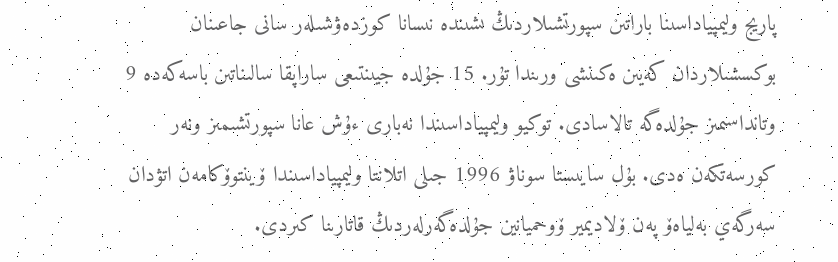پاريج وليمپياداسىنا باراتىن سپورتشىلاردىڭ ىشىندە نىسانا كوزدەۋشىلەر سانى جاعىنان بوكسشىلاردان كەيىن ەكىنشى ورىندا تۇر. 15 جۇلدە جيىنتىعى ساراپقا سالىناتىن باسەكەدە 9 وتانداسىمىز جۇلدەگە تالاسادى. توكيو وليمپياداسىندا نەبارى ءۇش عانا سپورتشىمىز ونەر كورسەتكەن ەدى. بۇل سايىستا سوناۋ 1996 جىلى اتلانتا وليمپياداسىندا ۆينتوۆكامەن اتۋدان سەرگەي بەلياەۆ پەن ۆلاديمير ۆوحميانين جۇلدەگەرلەردىڭ قاتارىنا كىردى.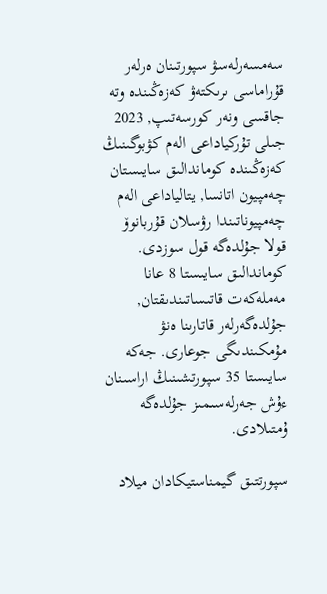سەمسەرلەسۋ سپورتىنان ەرلەر قۇراماسى ىرىكتەۋ كەزەڭىندە وتە جاقسى ونەر كورسەتىپ, 2023 جىلى تۇركياداعى الەم كۋبوگىنىڭ كەزەڭىندە كوماندالىق سايىستان چەمپيون اتانسا, يتالياداعى الەم چەمپيوناتىندا رۋسلان قۇربانوۆ قولا جۇلدەگە قول سوزدى. كوماندالىق سايىستا 8 عانا مەملەكەت قاتىساتىندىقتان, جۇلدەگەرلەر قاتارىنا ەنۋ مۇمكىندىگى جوعارى. جەكە سايىستا 35 سپورتشىنىڭ اراسىنان ءۇش جەرلەسىمىز جۇلدەگە ۇمتىلادى.

سپورتتىق گيمناستيكادان ميلاد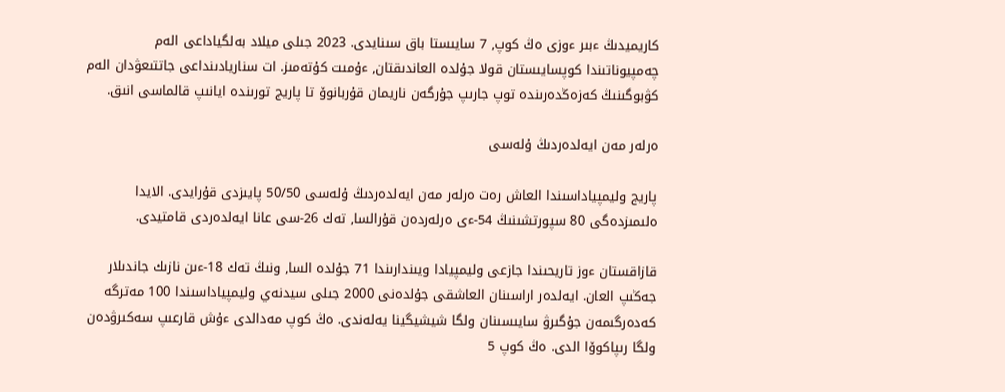كاريميدىڭ ءبىر ءوزى ەڭ كوپ, 7 سايىستا باق سىنايدى. 2023 جىلى ميلاد بەلگياداعى الەم چەمپيوناتىندا كوپسايىستان قولا جۇلدە العاندىقتان, ءۇمىت كۇتەمىز. ات سناريادىنداعى جاتتىعۋدان الەم كۋبوگىنىڭ كەزەڭدەرىندە توپ جارىپ جۇرگەن ناريمان قۇربانوۆ تا پاريج تورىندە ايانىپ قالماسى انىق.

ەرلەر مەن ايەلدەردىڭ ۇلەسى

پاريج وليمپياداسىندا العاش رەت ەرلەر مەن ايەلدەردىڭ ۇلەسى 50/50 پايىزدى قۇرايدى. الايدا ەلىمىزدەگى 80 سپورتشىنىڭ 54-ءى ەرلەردەن قۇرالسا, تەك 26-سى عانا ايەلدەردى قامتيدى.

قازاقستان ءوز تاريحىندا جازعى وليمپيادا ويىندارىندا 71 جۇلدە السا, ونىڭ تەك 18-ءىن نازىك جاندىلار جەڭىپ العان. ايەلدەر اراسىنان العاشقى جۇلدەنى 2000 جىلى سيدنەي وليمپياداسىندا 100 مەترگە كەدەرگىمەن جۇگىرۋ سايىسىنان ولگا شيشيگينا يەلەندى. ەڭ كوپ مەدالدى ءۇش قارعىپ سەكىرۋدەن ولگا رىپاكوۆا الدى. ەڭ كوپ 5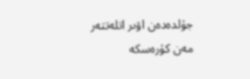جۇلدەدەن اۋىر اتلەتتەر مەن كۇرەسكە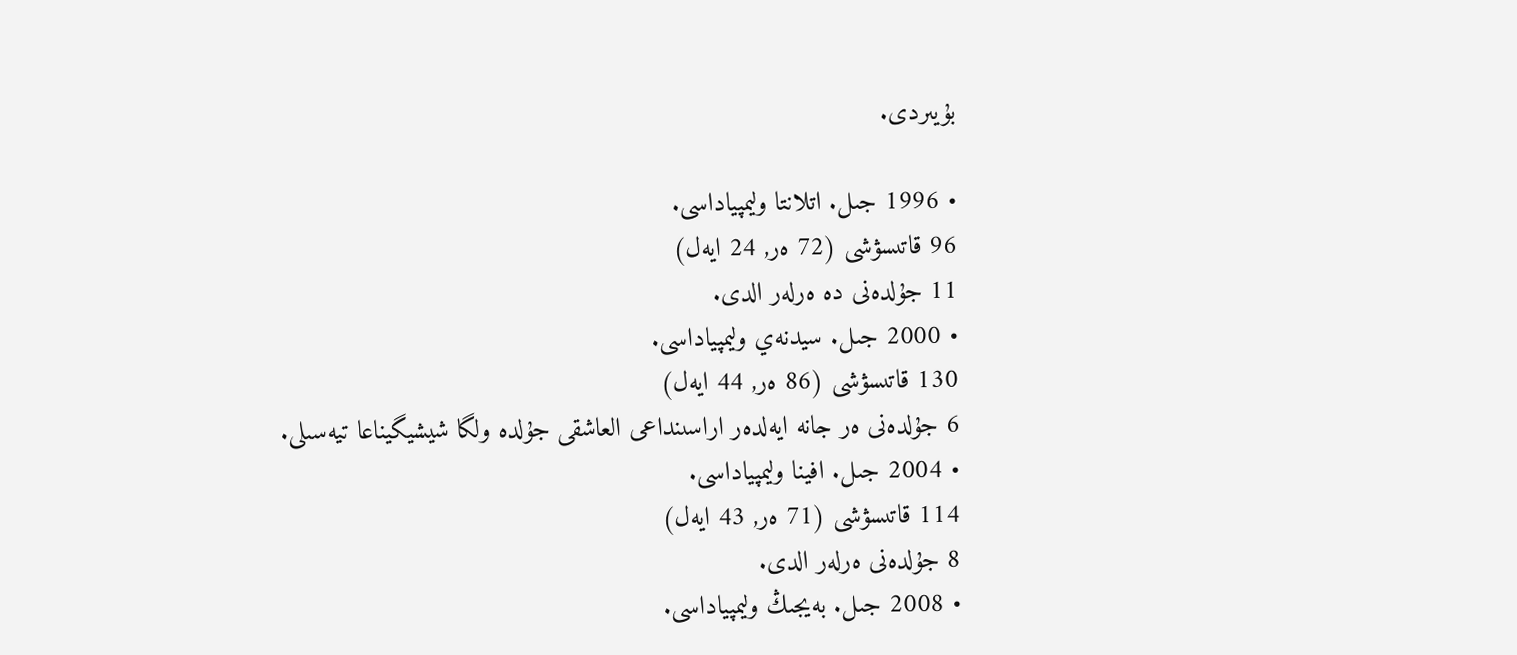بۇيىردى.

• 1996 جىل. اتلانتا وليمپياداسى.
96 قاتىسۋشى (72 ەر, 24 ايەل)
11 جۇلدەنى دە ەرلەر الدى.
• 2000 جىل. سيدنەي وليمپياداسى.
130 قاتىسۋشى (86 ەر, 44 ايەل)
6 جۇلدەنى ەر جانە ايەلدەر اراسىنداعى العاشقى جۇلدە ولگا شيشيگيناعا تيەسىلى.
• 2004 جىل. افينا وليمپياداسى.
114 قاتىسۋشى (71 ەر, 43 ايەل)
8 جۇلدەنى ەرلەر الدى.
• 2008 جىل. بەيجىڭ وليمپياداسى.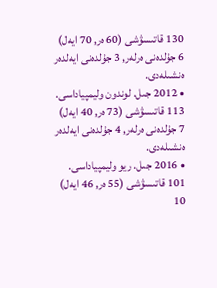130 قاتىسۋشى (60 ەر, 70 ايەل)
6 جۇلدەنى ەرلەر, 3 جۇلدەنى ايەلدەر ەنشىلەدى.
• 2012 جىل. لوندون وليمپياداسى.
113 قاتىسۋشى (73 ەر, 40 ايەل)
7 جۇلدەنى ەرلەر, 4 جۇلدەنى ايەلدەر ەنشىلەدى.
• 2016 جىل. ريو وليمپياداسى.
101 قاتىسۋشى (55 ەر, 46 ايەل)
10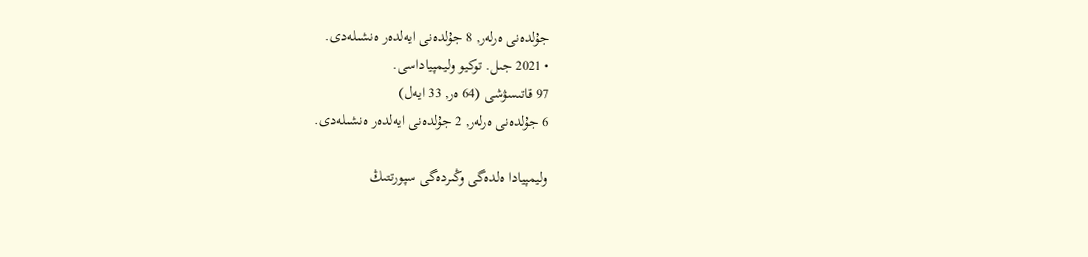جۇلدەنى ەرلەر, 8 جۇلدەنى ايەلدەر ەنشىلەدى.
• 2021 جىل. توكيو وليمپياداسى.
97 قاتىسۋشى (64 ەر, 33 ايەل)
6 جۇلدەنى ەرلەر, 2 جۇلدەنى ايەلدەر ەنشىلەدى.

وليمپيادا ەلدەگى وڭىردەگى سپورتتىڭ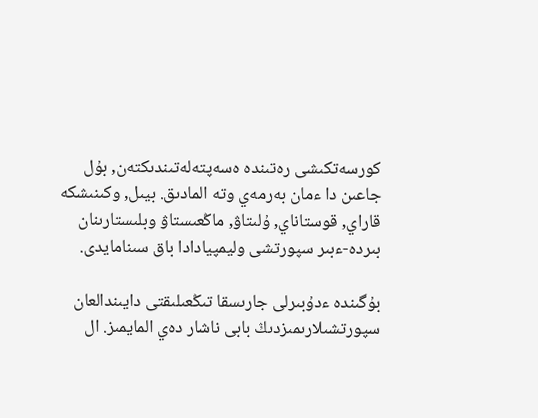كورسەتكىشى رەتىندە ەسەپتەلەتىندىكتەن, بۇل جاعىن دا ءمان بەرمەي وتە المادىق. بيىل, وكىنىشكە قاراي, قوستاناي, ۇلىتاۋ, ماڭعىستاۋ وبلىستارىنان بىردە-ءبىر سپورتشى وليمپيادادا باق سىنامايدى.

بۇگىندە ءدۇبىرلى جارىسقا تىڭعىلىقتى دايىندالعان سپورتشىلارىمىزدىڭ بابى ناشار دەي المايمىز. ال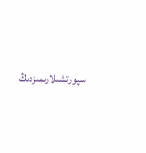سپورتشىلارىمىزدىڭ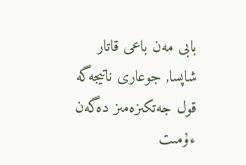بابى مەن باعى قاتار شاپسا, جوعارى ناتيجەگە قول جەتكىزەمىز دەگەن ءۇمىت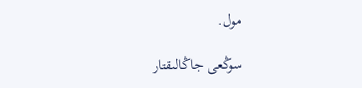مول.

سوڭعى جاڭالىقتار